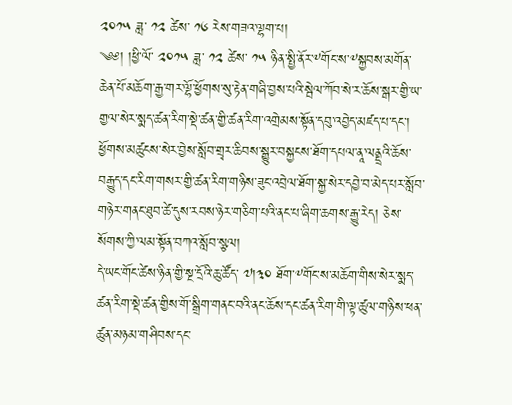༢༠༡༥ ཟླ་ ༡༢ ཚེས་ ༡༦ རེས་གཟའ་ལྷག་པ།
༄༅། །ཕྱི་ལོ་ ༢༠༡༥ ཟླ་ ༡༢ ཚེས་ ༡༥ ཉིན་སྤྱི་ནོར་༸གོང་ས་༸སྐྱབས་མགོན་ཆེན་པོ་མཆོག་རྒྱ་གར་ལྷོ་ཕྱོགས་སུ་རྟེན་གཞི་བྱས་པའི་སྦེལ་ཀོབ་སེ་ར་ཆོས་སྒར་གྱི་ཡ་གྱལ་སེར་སྨད་ཚན་རིག་སྡེ་ཚན་གྱི་ཚན་རིག་འགྲེམས་སྟོན་དབུ་འབྱེད་མཛད་པ་དང་། ཕྱོགས་མཚུངས་སེར་བྱེས་སློབ་གྲྭར་ཆིབས་སྒྱུར་བསྐྱངས་ཐོག་དཔལ་ནཱ་ལནྡྲའི་ཆོས་བརྒྱུད་དང་རིག་གསར་གྱི་ཚན་རིག་གཉིས་ཟུང་འབྲེལ་ཐོག་སྐྱ་སེར་དབྱེ་བ་མེད་པར་སློབ་གཉེར་གནང་ཐུབ་ཚེ་དུས་རབས་ཉེར་གཅིག་པའི་ནང་པ་ཞིག་ཆགས་རྒྱུ་རེད། ཅེས་སོགས་ཀྱི་ལམ་སྟོན་བཀའ་སློབ་སྩལ།
དེ་ཡང་གོང་ཚེས་ཉིན་གྱི་སྔ་དྲོའི་ཆུ་ཚོད་ ༧།༣༠ ཐོག་༸གོང་ས་མཆོག་གིས་སེར་སྨད་ཚན་རིག་སྡེ་ཚན་གྱིས་གོ་སྒྲིག་གནང་བའི་ནང་ཆོས་དང་ཚན་རིག་གི་ལྟ་ཚུལ་གཉིས་ཕན་ཚུན་མཉམ་གཤིབས་དང་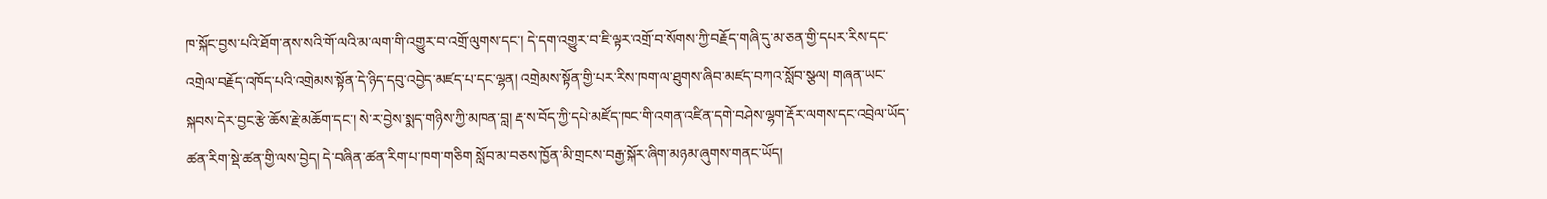ཁ་སྐོང་བྱས་པའི་ཐོག་ནས་སའི་གོ་ལའི་མ་ལག་གི་འགྱུར་བ་འགྲོ་ལུགས་དང་། དེ་དག་འགྱུར་བ་ཇི་ལྟར་འགྲོ་བ་སོགས་ཀྱི་བརྗོད་གཞི་དུ་མ་ཅན་གྱི་དཔར་རིས་དང་འགྲེལ་བརྗོད་འཁོད་པའི་འགྲེམས་སྟོན་དེ་ཉིད་དབུ་འབྱེད་མཛད་པ་དང་ལྷན། འགྲེམས་སྟོན་གྱི་པར་རིས་ཁག་ལ་ཐུགས་ཞིབ་མཛད་བཀའ་སློབ་སྩལ། གཞན་ཡང་སྐབས་དེར་བྱང་རྩེ་ཆོས་རྗེ་མཆོག་དང་། སེ་ར་བྱེས་སྨད་གཉིས་ཀྱི་མཁན་བླ། རྡ་ས་བོད་ཀྱི་དཔེ་མཛོད་ཁང་གི་འགན་འཛིན་དགེ་བཤེས་ལྷག་རྡོར་ལགས་དང་འབྲེལ་ཡོད་ཚན་རིག་སྡེ་ཚན་གྱི་ལས་བྱེད། དེ་བཞིན་ཚན་རིག་པ་ཁག་གཅིག སློབ་མ་བཅས་ཁྱོན་མི་གྲངས་བརྒྱ་སྐོར་ཞིག་མཉམ་ཞུགས་གནང་ཡོད།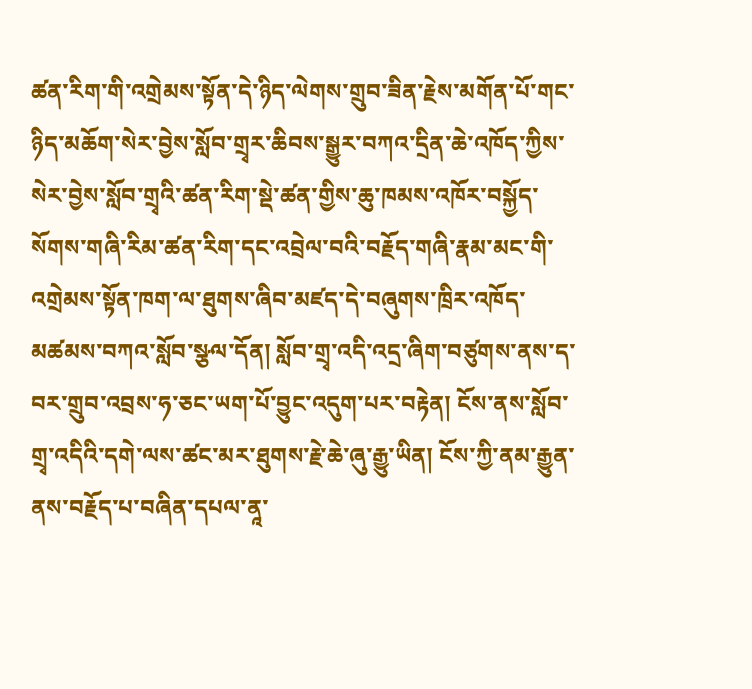ཚན་རིག་གི་འགྲེམས་སྟོན་དེ་ཉིད་ལེགས་གྲུབ་ཟིན་རྗེས་མགོན་པོ་གང་ཉིད་མཆོག་སེར་བྱེས་སློབ་གྲྭར་ཆིབས་སྒྱུར་བཀའ་དྲིན་ཆེ་འཁོད་ཀྱིས་སེར་བྱེས་སློབ་གྲྭའི་ཚན་རིག་སྡེ་ཚན་གྱིས་ཆུ་ཁམས་འཁོར་བསྐྱོད་སོགས་གཞི་རིམ་ཚན་རིག་དང་འབྲེལ་བའི་བརྗོད་གཞི་རྣམ་མང་གི་འགྲེམས་སྟོན་ཁག་ལ་ཐུགས་ཞིབ་མཛད་དེ་བཞུགས་ཁྲིར་འཁོད་མཚམས་བཀའ་སློབ་སྩལ་དོན། སློབ་གྲྭ་འདི་འདྲ་ཞིག་བཙུགས་ནས་ད་བར་གྲུབ་འབྲས་ཧ་ཅང་ཡག་པོ་བྱུང་འདུག་པར་བརྟེན། ངོས་ནས་སློབ་གྲྭ་འདིའི་དགེ་ལས་ཚང་མར་ཐུགས་རྗེ་ཆེ་ཞུ་རྒྱུ་ཡིན། ངོས་ཀྱི་ནམ་རྒྱུན་ནས་བརྗོད་པ་བཞིན་དཔལ་ནཱ་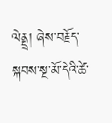ལེནྡྲ། ཞེས་བརྗོད་སྐབས་སྔ་མོ་དེའི་ཚེ་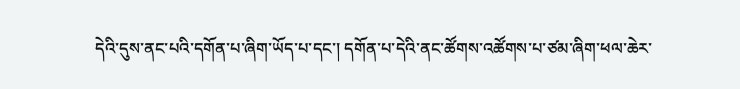དེའི་དུས་ནང་པའི་དགོན་པ་ཞིག་ཡོད་པ་དང་། དགོན་པ་དེའི་ནང་ཚོགས་འཚོགས་པ་ཙམ་ཞིག་ཕལ་ཆེར་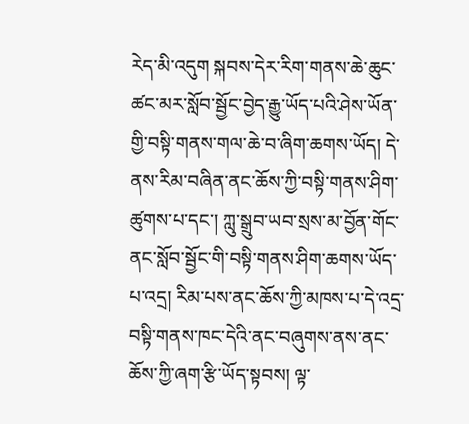རེད་མི་འདུག སྐབས་དེར་རིག་གནས་ཆེ་ཆུང་ཚང་མར་སློབ་སྦྱོང་བྱེད་རྒྱུ་ཡོད་པའི་ཤེས་ཡོན་གྱི་བསྟི་གནས་གལ་ཆེ་བ་ཞིག་ཆགས་ཡོད། དེ་ནས་རིམ་བཞིན་ནང་ཆོས་ཀྱི་བསྟི་གནས་ཤིག་ཚུགས་པ་དང་། ཀླུ་སྒྲུབ་ཡབ་སྲས་མ་བྱོན་གོང་ནང་སློབ་སྦྱོང་གི་བསྟི་གནས་ཤིག་ཆགས་ཡོད་པ་འདྲ། རིམ་པས་ནང་ཆོས་ཀྱི་མཁས་པ་དེ་འདྲ་བསྟི་གནས་ཁང་དེའི་ནང་བཞུགས་ནས་ནང་ཆོས་ཀྱི་ཞག་རྩི་ཡོད་སྟབས། ལྟ་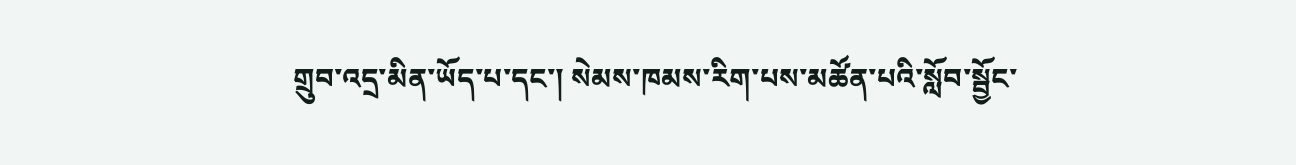གྲུབ་འདྲ་མིན་ཡོད་པ་དང་། སེམས་ཁམས་རིག་པས་མཚོན་པའི་སློབ་སྦྱོང་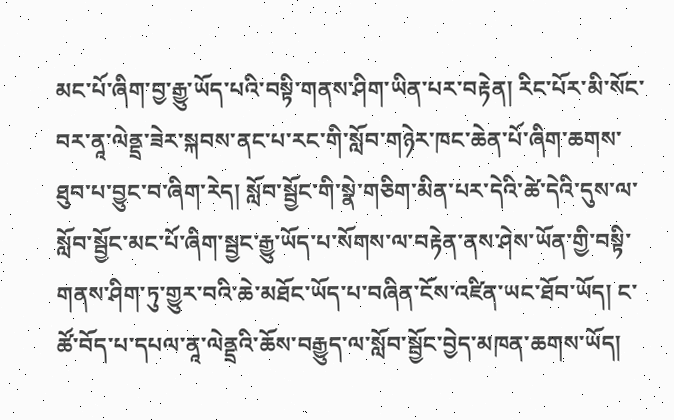མང་པོ་ཞིག་བྱ་རྒྱུ་ཡོད་པའི་བསྟི་གནས་ཤིག་ཡིན་པར་བརྟེན། རིང་པོར་མི་སོང་བར་ནཱ་ལེནྡྲ་ཟེར་སྐབས་ནང་པ་རང་གི་སློབ་གཉེར་ཁང་ཆེན་པོ་ཞིག་ཆགས་ཐུབ་པ་བྱུང་བ་ཞིག་རེད། སློབ་སྦྱོང་གི་སྣེ་གཅིག་མིན་པར་དེའི་ཚེ་དེའི་དུས་ལ་སློབ་སྦྱོང་མང་པོ་ཞིག་སྦྱང་རྒྱུ་ཡོད་པ་སོགས་ལ་བརྟེན་ནས་ཤེས་ཡོན་གྱི་བསྟི་གནས་ཤིག་ཏུ་གྱུར་བའི་ཆེ་མཐོང་ཡོད་པ་བཞིན་ངོས་འཛིན་ཡང་ཐོབ་ཡོད། ང་ཚོ་བོད་པ་དཔལ་ནཱ་ལེནྡྲའི་ཆོས་བརྒྱུད་ལ་སློབ་སྦྱོང་བྱེད་མཁན་ཆགས་ཡོད།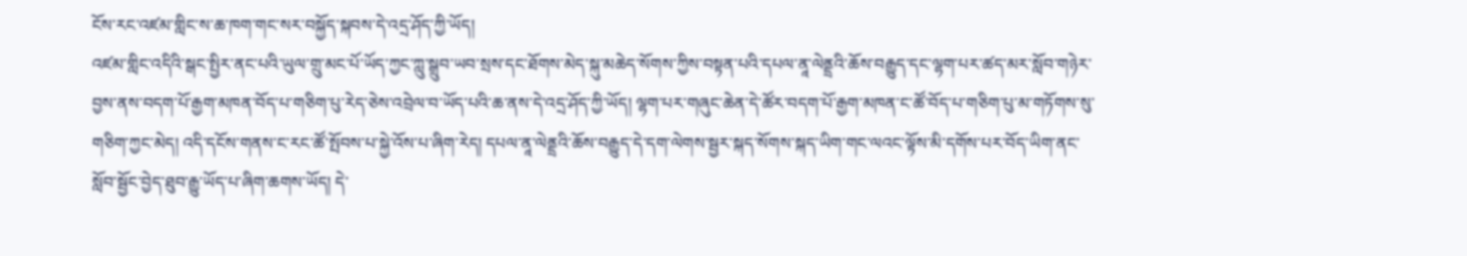ངོས་རང་འཛམ་གླིང་ས་ཆ་ཁག་གང་སར་བསྐྱོད་སྐབས་དེ་འདྲ་ཤོད་ཀྱི་ཡོད།
འཛམ་གླིང་འདིའི་སྒང་སྤྱིར་ནང་པའི་ཡུལ་གྲུ་མང་པོ་ཡོད་ཀྱང་ཀླུ་སྒྲུབ་ཡབ་སྲས་དང་ཐོགས་མེད་སྐུ་མཆེད་སོགས་ཀྱིས་བསྟན་པའི་དཔལ་ནཱ་ལེནྡྲའི་ཆོས་བརྒྱུད་དང་ལྷག་པར་ཚད་མར་སློབ་གཉེར་བྱས་ནས་བདག་པོ་རྒྱག་མཁན་བོད་པ་གཅིག་པུ་རེད་ཅེས་འབྲེལ་བ་ཡོད་པའི་ཆ་ནས་དེ་འདྲ་ཤོད་ཀྱི་ཡོད། ལྷག་པར་གཞུང་ཆེན་དེ་ཚོར་བདག་པོ་རྒྱག་མཁན་ང་ཚོ་བོད་པ་གཅིག་པུ་མ་གཏོགས་སུ་གཅིག་ཀྱང་མེད། འདི་དངོས་གནས་ང་རང་ཚོ་སྤོབས་པ་སྐྱེ་འོས་པ་ཞིག་རེད། དཔལ་ནཱ་ལེནྡྲའི་ཆོས་བརྒྱུད་དེ་དག་ལེགས་སྦྱར་སྐད་སོགས་སྐད་ཡིག་གང་ལའང་ལྟོས་མི་དགོས་པར་བོད་ཡིག་ནང་སློབ་སྦྱོང་བྱེད་ཐུབ་རྒྱུ་ཡོད་པ་ཞིག་ཆགས་ཡོད། དེ་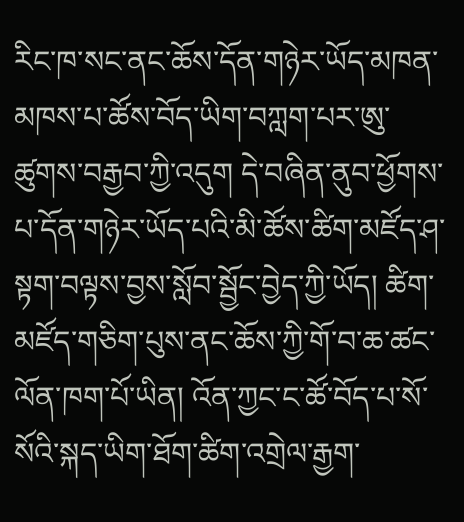རིང་ཁ་སང་ནང་ཆོས་དོན་གཉེར་ཡོད་མཁན་མཁས་པ་ཚོས་བོད་ཡིག་བཀླག་པར་ཨུ་ཚུགས་བརྒྱབ་ཀྱི་འདུག དེ་བཞིན་ནུབ་ཕྱོགས་པ་དོན་གཉེར་ཡོད་པའི་མི་ཚོས་ཚིག་མཛོད་ཤ་སྟག་བལྟས་བྱས་སློབ་སྦྱོང་བྱེད་ཀྱི་ཡོད། ཚིག་མཛོད་གཅིག་པུས་ནང་ཆོས་ཀྱི་གོ་བ་ཆ་ཚང་ལོན་ཁག་པོ་ཡིན། འོན་ཀྱང་ང་ཚོ་བོད་པ་སོ་སོའི་སྐད་ཡིག་ཐོག་ཚིག་འགྲེལ་རྒྱག་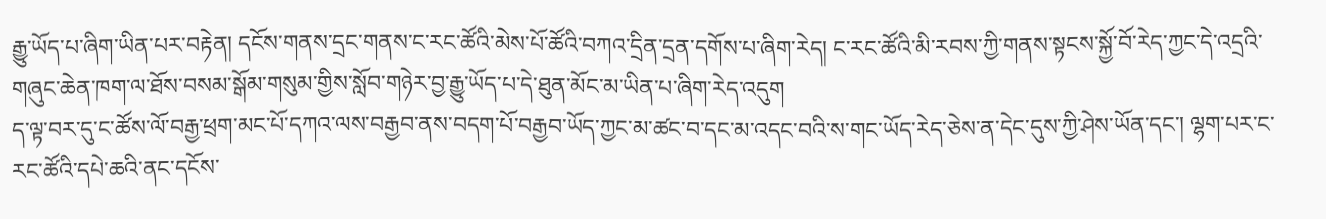རྒྱུ་ཡོད་པ་ཞིག་ཡིན་པར་བརྟེན། དངོས་གནས་དྲང་གནས་ང་རང་ཚོའི་མེས་པོ་ཚོའི་བཀའ་དྲིན་དྲན་དགོས་པ་ཞིག་རེད། ང་རང་ཚོའི་མི་རབས་ཀྱི་གནས་སྟངས་སྐྱོ་བོ་རེད་ཀྱང་དེ་འདྲའི་གཞུང་ཆེན་ཁག་ལ་ཐོས་བསམ་སྒོམ་གསུམ་གྱིས་སློབ་གཉེར་བྱ་རྒྱུ་ཡོད་པ་དེ་ཐུན་མོང་མ་ཡིན་པ་ཞིག་རེད་འདུག
ད་ལྟ་བར་དུ་ང་ཚོས་ལོ་བརྒྱ་ཕྲག་མང་པོ་དཀའ་ལས་བརྒྱབ་ནས་བདག་པོ་བརྒྱབ་ཡོད་ཀྱང་མ་ཚང་བ་དང་མ་འདང་བའི་ས་གང་ཡོད་རེད་ཅེས་ན་དེང་དུས་ཀྱི་ཤེས་ཡོན་དང་། ལྷག་པར་ང་རང་ཚོའི་དཔེ་ཆའི་ནང་དངོས་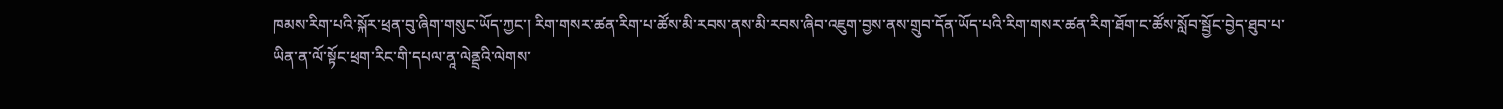ཁམས་རིག་པའི་སྐོར་ཕྲན་བུ་ཞིག་གསུང་ཡོད་ཀྱང་། རིག་གསར་ཚན་རིག་པ་ཚོས་མི་རབས་ནས་མི་རབས་ཞིབ་འཇུག་བྱས་ནས་གྲུབ་དོན་ཡོད་པའི་རིག་གསར་ཚན་རིག་ཐོག་ང་ཚོས་སློབ་སྦྱོང་བྱེད་ཐུབ་པ་ཡིན་ན་ལོ་སྟོང་ཕྲག་རིང་གི་དཔལ་ནཱ་ལེནྡྲའི་ལེགས་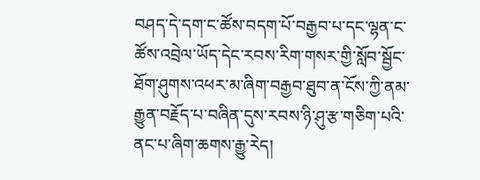བཤད་དེ་དག་ང་ཚོས་བདག་པོ་བརྒྱབ་པ་དང་ལྷན་ང་ཚོས་འབྲེལ་ཡོད་དེང་རབས་རིག་གསར་གྱི་སློབ་སྦྱོང་ཐོག་ཤུགས་འཕར་མ་ཞིག་བརྒྱབ་ཐུབ་ན་ངོས་ཀྱི་ནམ་རྒྱུན་བརྗོད་པ་བཞིན་དུས་རབས་ཉི་ཤུ་རྩ་གཅིག་པའི་ནང་པ་ཞིག་ཆགས་རྒྱུ་རེད།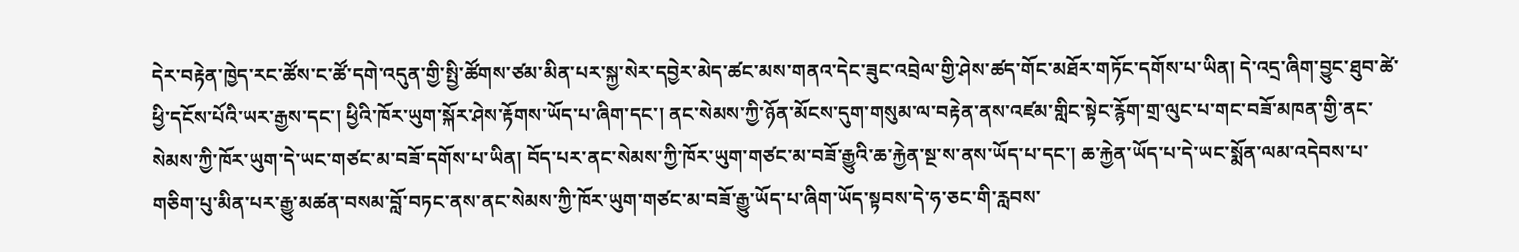དེར་བརྟེན་ཁྱེད་རང་ཚོས་ང་ཚོ་དགེ་འདུན་གྱི་སྤྱི་ཚོགས་ཙམ་མིན་པར་སྐྱ་སེར་དབྱེར་མེད་ཚང་མས་གནའ་དེང་ཟུང་འབྲེལ་གྱི་ཤེས་ཚད་གོང་མཐོར་གཏོང་དགོས་པ་ཡིན། དེ་འདྲ་ཞིག་བྱུང་ཐུབ་ཚེ་ཕྱི་དངོས་པོའི་ཡར་རྒྱས་དང་། ཕྱིའི་ཁོར་ཡུག་སྐོར་ཤེས་རྟོགས་ཡོད་པ་ཞིག་དང་། ནང་སེམས་ཀྱི་ཉོན་མོངས་དུག་གསུམ་ལ་བརྟེན་ནས་འཛམ་གླིང་སྟེང་རྙོག་གྲ་ལུང་པ་གང་བཟོ་མཁན་གྱི་ནང་སེམས་ཀྱི་ཁོར་ཡུག་དེ་ཡང་གཙང་མ་བཟོ་དགོས་པ་ཡིན། བོད་པར་ནང་སེམས་ཀྱི་ཁོར་ཡུག་གཙང་མ་བཟོ་རྒྱུའི་ཆ་རྐྱེན་སྔ་ས་ནས་ཡོད་པ་དང་། ཆ་རྐྱེན་ཡོད་པ་དེ་ཡང་སྨོན་ལམ་འདེབས་པ་གཅིག་པུ་མིན་པར་རྒྱུ་མཚན་བསམ་བློ་བཏང་ནས་ནང་སེམས་ཀྱི་ཁོར་ཡུག་གཙང་མ་བཟོ་རྒྱུ་ཡོད་པ་ཞིག་ཡོད་སྟབས་དེ་ཧ་ཅང་གི་རླབས་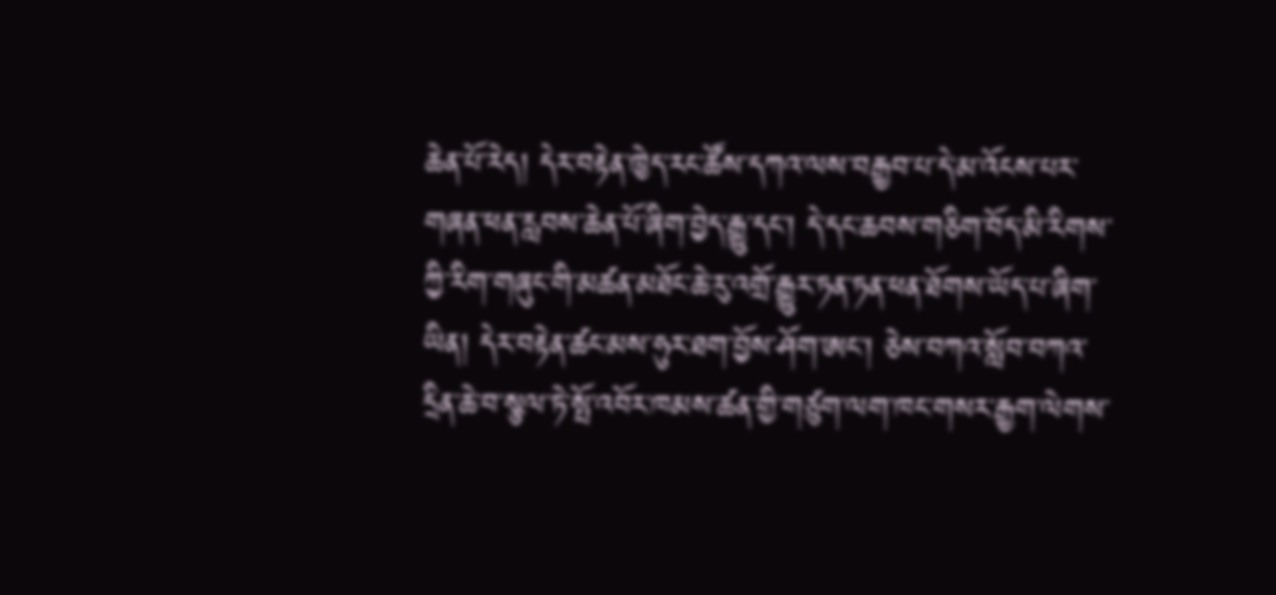ཆེན་པོ་རེད། དེར་བརྟེན་ཁྱེད་རང་ཚོས་དཀའ་ལས་བརྒྱབ་པ་དེ་མ་འོངས་པར་གཞན་ཕན་རླབས་ཆེན་པོ་ཞིག་བྱེད་རྒྱུ་དང་། དེ་དང་ཆབས་གཅིག་བོད་མི་རིགས་ཀྱི་རིག་གཞུང་གི་མཚན་མཐོང་ཆེ་རུ་འགྲོ་རྒྱུར་ཏན་ཏན་ཕན་ཐོགས་ཡོད་པ་ཞིག་ཡིན། དེར་བརྟེན་ཚང་མས་ཧུར་ཐག་བྱོས་ཤོག་ཨང་། ཅེས་བཀའ་སློབ་བཀའ་དྲིན་ཆེ་བ་སྩལ་ཏེ་སྤོ་འབོར་ཁམས་ཚན་གྱི་གཙུག་ལག་ཁང་གསར་རྒྱག་ལེགས་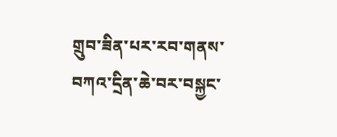གྲུབ་ཟིན་པར་རབ་གནས་བཀའ་དྲིན་ཆེ་བར་བསྐྱང་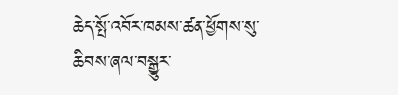ཆེད་སྤོ་འབོར་ཁམས་ཚན་ཕྱོགས་སུ་ཆིབས་ཞལ་བསྒྱུར་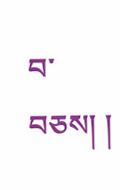བ་བཅས། །